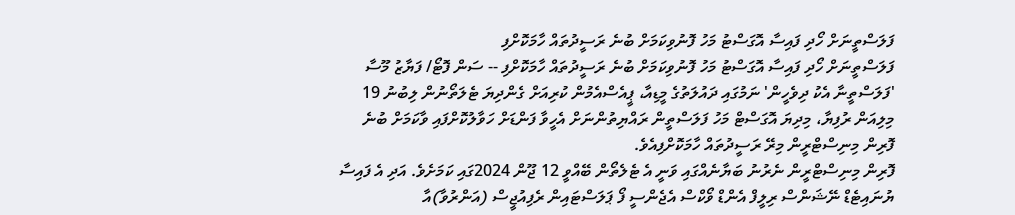ފަލަސްތީނަށް ހޯދި ފައިސާ އޮގަސްޓު މަހު ފޮނުވިކަމަށް ބުނެ ރަސީދުތައް ހާމަކޮށްފި
ފަލަސްތީނަށް ހޯދި ފައިސާ އޮގަސްޓު މަހު ފޮނުވިކަމަށް ބުނެ ރަސީދުތައް ހާމަކޮށްފި -- ސަން ފޮޓޯ/ ފަޔާޒު މޫސާ
'ފަލަސްތީނާ އެކު ދިވެހީން' ނަމުގައި ދައުލަތުގެ މީޑިއާ، ޕީއެސްއެމުން ކުރިއަށް ގެންދިޔަ ޓެލަތޯނުން ލިބުނު 19 މިލިއަން ރުފިޔާ، މިދިޔަ އޮގަސްޓް މަހު ފަލަސްތީން ރައްޔިތުންނަށް އެހީވާ ފަންޑަށް ހަވާލުކޮށްފައި ވާކަމަށް ބުނެ ފޮރިން މިނިސްޓްރީން މިރޭ ރަސީދުތައް ހާމަކޮށްފިއެވެ.
ފޮރިން މިނިސްޓްރީން ނެރުނު ބަޔާނެއްގައި ވަނީ އެ ޓެލެތޯން ބޭއްވީ 12 ޖޫން 2024ގައި ކަމަށެވެ. އަދި އެ ފައިސާ ޔުނައިޓެޑް ނޭޝަންސް ރިލީފް އެންޑް ވޯކްސް އެޖެންސީ ފޯ ޕަލަސްޓައިން ރެފިއުޖީސް (އަންރުވާ)އާ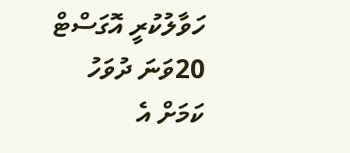ހަވާލުކުރީ އޮގަސްޓް 20ވަނަ ދުވަހު ކަމަށް އެ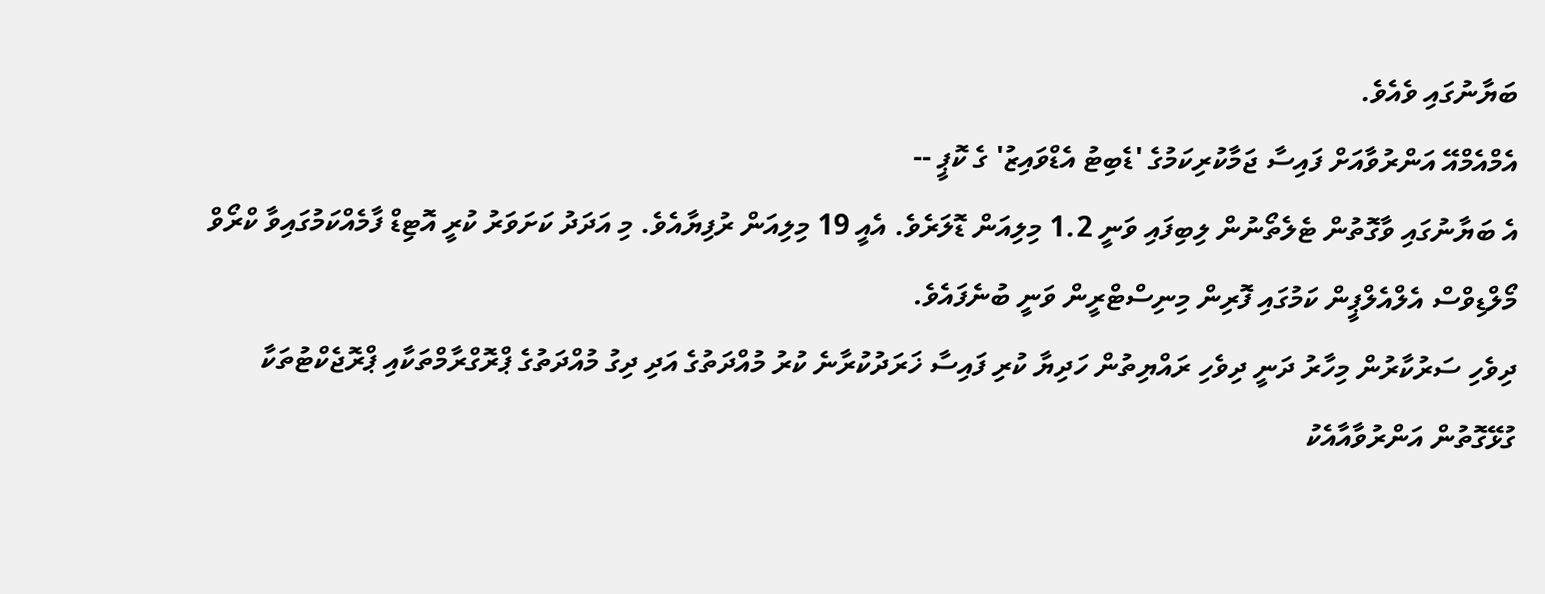ބަޔާނުގައި ވެއެވެ.
އެމްއެމްއޭ އަންރުވާއަށް ފައިސާ ޖަމާކުރިކަމުގެ 'ޑެބިޓު އެޑްވައިޒު' ގެ ކޮޕީ --
އެ ބަޔާނުގައި ވާގޮތުން ޓެލެތޯނުން ލިބިފައި ވަނީ 1.2 މިލިއަން ޑޮލަރެވެ. އެއީ 19 މިލިއަން ރުފިޔާއެވެ. މި އަދަދު ކަށަވަރު ކުރީ އޮޓިޑް ފާމެއްކަމުގައިވާ ކްރޯވް މޯލްޑިވްސް އެލްއެލްޕީން ކަމުގައި ފޮރިން މިނިސްޓްރީން ވަނީ ބުނެފައެވެ.
ދިވެހި ސަރުކާރުން މިހާރު ދަނީ ދިވެހި ރައްޔިތުން ހަދިޔާ ކުރި ފައިސާ ޚަރަދުކުރާނެ ކުރު މުއްދަތުގެ އަދި ދިގު މުއްދަތުގެ ޕްރޮގްރާމްތަކާއި ޕްރޮޖެކްޓުތަކާ ގުޅޭގޮތުން އަންރުވާއާއެކު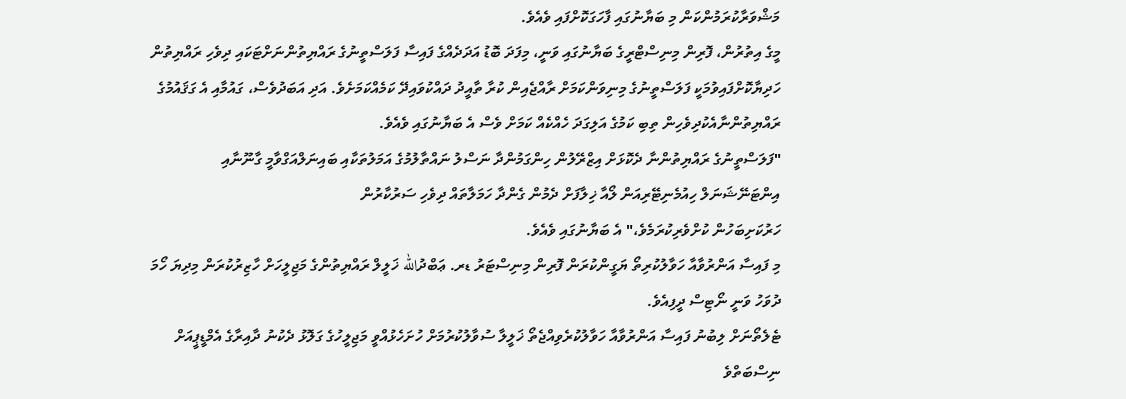މަޝްވަރާކުރަމުންކަން މި ބަޔާނުގައި ފާހަގަކޮށްފައި ވެއެވެ.
މީގެ އިތުރުން، ފޮރިން މިނިސްޓްރީގެ ބަޔާނުގައި ވަނީ، މިފަދަ ބޮޑު އަދަދެއްގެ ފައިސާ ފަލަސްތީނުގެ ރައްޔިތުންނަށްޓަކައި ދިވެހި ރައްޔިތުން ހަދިޔާކޮށްފައިވުމަކީ ފަލަސްތީނުގެ މިނިވަންކަމަށް ރާއްޖެއިން ކުރާ ތާއީދު ދައްކުވައިދޭ ކަމެއްކަމަށެވެ. އަދި އަބަދުވެސް، ގައުމާއި އެ ގަޤައުމުގެ ރައްޔިތުންނާއެކުދިވެހިން ތިބި ކަމުގެ އަލިގަދަ ހެއްކެއް ކަމަށް ވެސް އެ ބަޔާނުގައި ވެއެވެ.
"ފަލަސްތީނުގެ ރައްޔިތުންނާ ދެކޮޅަށް އިޒްރޭލުން ހިންގަމުންދާ ނަސްލު ނައްތާލުމުގެ އަމަލުތަކާއި ބައިނަލްއަގްވާމީ ގާނޫނާއި އިންޓަނޭޝަނަލް ހިއުމެނިޓޭރިއަން ލޯއާ ޚިލާފަށް ދެމުން ގެންދާ ހަމަލާތައް ދިވެހި ސަރުކާރުން
ހަރުކަށިބަހުން ކުށްވެރިކުރަމެވެ،" އެ ބަޔާނުގައި ވެއެވެ.
މި ފައިސާ އަންރުވާއާ ހަވާލުކުރިތޯ ޔަގީންކުރަން ފޮރިން މިނިސްޓަރު ޑރ. ޢަބްދުالله ޚަލީލް ރައްޔިތުންގެ މަޖިލީހަށް ހާޒިރުކުރަން މިދިޔަ ހޯމަ ދުވަހު ވަނީ ނޯޓިސް ދީފިއެވެ.
ޓެލެތޯނަށް ލިބުނު ފައިސާ އަންރުވާއާ ހަވާލުކުރެވިއްޖެތޯ ޚަލީލާ ސުވާލުކުރުމަށް ހުށަހެޅުއްވީ މަޖިލީހުގެ ގަލޮޅު ދެކުނު ދާއިރާގެ އެމްޑީޕީއަށް ނިސްބަތްވެ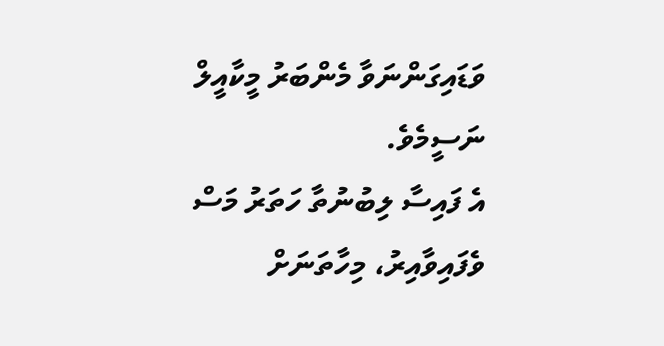ވަޑައިގަންނަވާ މެންބަރު މީކާއީލް ނަސީމެވެ.
އެ ފައިސާ ލިބުނުތާ ހަތަރު މަސް ވެފައިވާއިރު، މިހާތަނަށް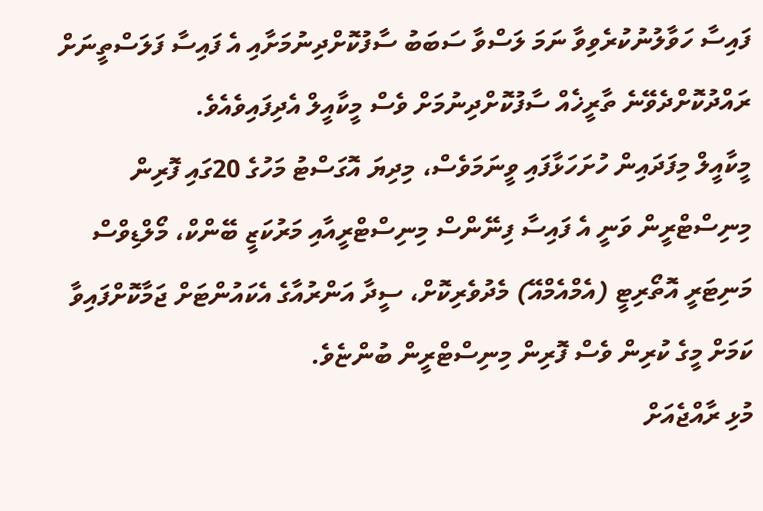ފައިސާ ހަވާލުނުކުރެވިވާ ނަމަ ލަސްވާ ސަބަބު ސާފުކޮށްދިނުމަށާއި އެ ފައިސާ ފަލަސްތީނަށް ރައްދުކޮށްދެވޭނެ ތާރީޚެއް ސާފުކޮށްދިނުމަށް ވެސް މީކާއީލް އެދިފައިވެއެވެ.
މީކާއީލް މިފަދައިން ހުށަހަޅާފައި ވީނަމަވެސް، މިދިޔަ އޮގަސްޓު މަހުގެ 20ގައި ފޮރިން މިނިސްޓްރީން ވަނީ އެ ފައިސާ ފިނޭންސް މިނިސްޓްރީއާއި މަރުކަޒީ ބޭންކް، މޯލްޑިވްސް މަނިޓަރީ އޮތޯރިޓީ (އެމްއެމްއޭ) މެދުވެރިކޮށް، ސީދާ އަންރުއާގެ އެކައުންޓަށް ޖަމާކޮށްފައިވާ ކަމަށް މީގެ ކުރިން ވެސް ފޮރިން މިނިސްޓްރީން ބުންޏެވެ.
މުޅި ރާއްޖެއަށް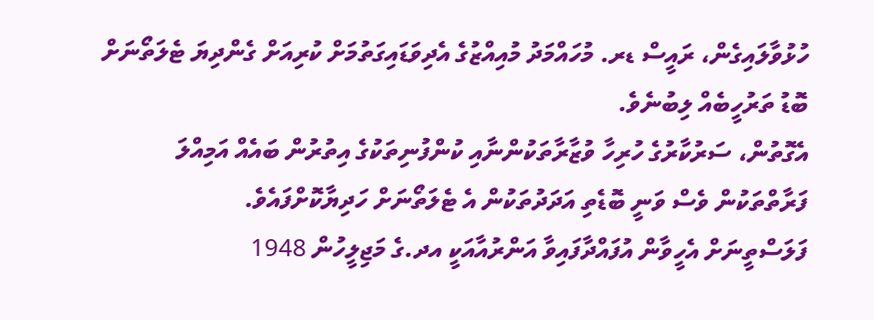ހުޅުވާލައިގެން، ރައީސް ޑރ. މުހައްމަދު މުއިއްޒުގެ އެދިވަޑައިގަތުމަށް ކުރިއަށް ގެންދިޔަ ޓެލަތޯނަށް ބޮޑު ތަރުހީބެއް ލިބުނެވެ.
އެގޮތުން، ސަރުކާރުގެ ހުރިހާ ވުޒާރާތަކުންނާއި ކުންފުނިތަކުގެ އިތުރުން ބައެއް އަމިއްލަ ފަރާތްތަކުން ވެސް ވަނީ ބޮޑެތި އަދަދުތަކުން އެ ޓެލަތޯނަށް ހަދިޔާކޮށްފައެވެ.
ފަލަސްތީނަށް އެހީވާން އުފައްދާފައިވާ އަންރުއާއަކީ އދ.ގެ މަޖިލީހުން 1948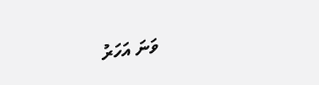ވަނަ އަހަރު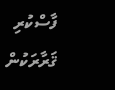ފާސްކުރި ޤަރާރަކުން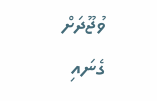ވުޖޫދަށް ގެނައި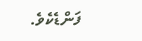ފަންޑެކެވެ.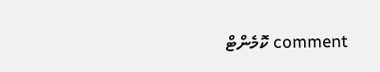comment ކޮމެންޓް